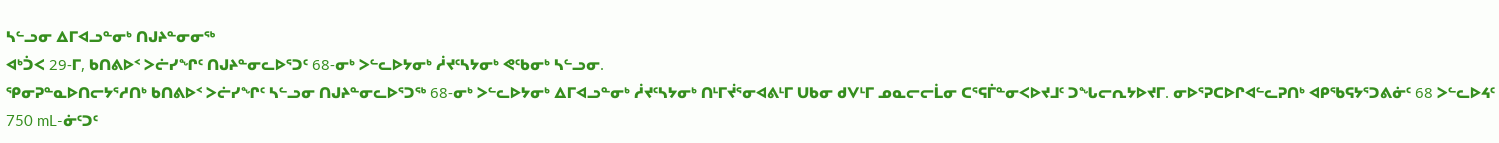ᓴᓪᓗᓂ ᐃᒥᐊᓗᓐᓂᒃ ᑎᒍᔨᓐᓂᓂᖅ
ᐊᒃᑑᐸ 29-ᒥ, ᑲᑎᕕᐅᑉ ᐳᓖᓯᖏᑦ ᑎᒍᔨᓐᓂᓚᐅᕐᑐᑦ 68-ᓂᒃ ᐳᓪᓚᐅᔭᓂᒃ ᓲᔪᑦᓴᔭᓂᒃ ᕙᑦᑲᓂᒃ ᓴᓪᓗᓂ.
ᕿᓂᕈᓐᓇᐅᑎᓕᔭᕐᓱᑎᒃ ᑲᑎᕕᐅᑉ ᐳᓖᓯᖏᑦ ᓴᓪᓗᓂ ᑎᒍᔨᓐᓂᓚᐅᕐᑐᖅ 68-ᓂᒃ ᐳᓪᓚᐅᔭᓂᒃ ᐃᒥᐊᓗᓐᓂᒃ ᓲᔪᑦᓴᔭᓂᒃ ᑎᒻᒥᔫᕐᓂᐊᕕᒻᒥ ᑌᑲᓂ ᑯᐯᒻᒥ ᓄᓇᓕᓕᒫᓂ ᑕᕐᕋᒦᓐᓂᐸᐅᔪᒧᑦ ᑐᖓᓕᕆᔭᐅᔪᒥ. ᓂᐅᕐᕈᑕᐅᒋᐊᓪᓚᕈᑎᒃ ᐊᑭᖃᕋᔭᕐᑐᕕᓃᑦ 68 ᐳᓪᓚᐅᔦᑦ 750 mL-ᓃᑦᑐᑦ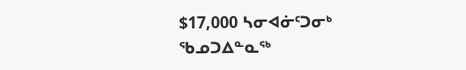$17,000 ᓴᓂᐊᓃᑦᑐᓂᒃ
ᖃᓄᑐᐃᓐᓇᖅ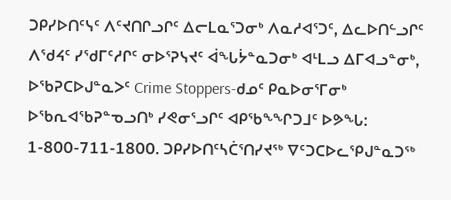ᑐᑭᓯᐅᑎᑦᓭᑦ ᐱᑦᔪᑎᒋᓗᒋᑦ ᐃᓕᒪᓇᕐᑐᓂᒃ ᐱᓇᓱᐊᕐᑐᑦ, ᐃᓚᐅᑎᓪᓗᒋᑦ ᐱᖁᔦᑦ ᓯᖁᒥᑦᓱᒋᑦ ᓂᐅᕐᕈᓭᔪᑦ ᐋᖓᔮᓐᓇᑐᓂᒃ ᐊᒻᒪᓗ ᐃᒥᐊᓗᓐᓂᒃ, ᐅᖃᕈᑕᐅᒍᓐᓇᐳᑦ Crime Stoppers-ᑯᓄᑦ ᑭᓇᐅᓂᕐᒥᓂᒃ ᐅᖃᕆᐊᖃᕈᓐᓀᓗᑎᒃ ᓯᕙᓂᕐᓗᒋᑦ ᐊᑭᖃᖕᖏᑐᒧᑦ ᐅᕗᖓ: 1-800-711-1800. ᑐᑭᓯᐅᑎᑦᓴᑖᕐᑎᓯᔪᖅ ᐁᑦᑐᑕᐅᓚᕿᒍᓐᓇᑐᖅ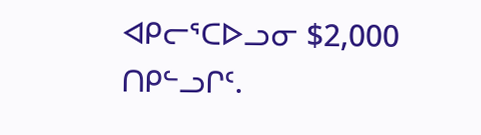ᐊᑭᓕᕐᑕᐅᓗᓂ $2,000 ᑎᑭᓪᓗᒋᑦ.